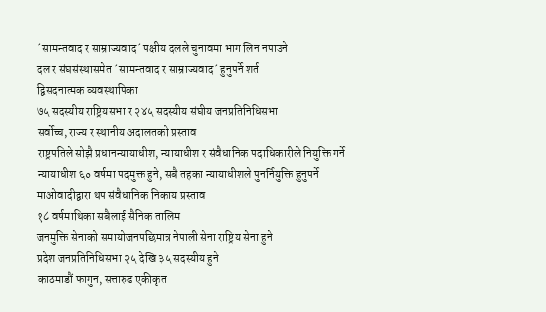´सामन्तवाद र साम्राज्यवाद´ पक्षीय दलले चुनावमा भाग लिन नपाउने
दल र संघसंस्थासमेत ´सामन्तवाद र साम्राज्यवाद´ हुनुपर्ने शर्त
द्विसदनात्मक व्यवस्थापिका
७५ सदस्यीय राष्ट्रियसभा र २४५ सदस्यीय संघीय जनप्रतिनिधिसभा
सर्वोच्च, राज्य र स्थानीय अदालतको प्रस्ताव
राष्ट्रपतिले सोझै प्रधानन्यायाधीश, न्यायाधीश र संवैधानिक पदाधिकारीले नियुक्ति गर्ने
न्यायाधीश ६० वर्षमा पदमुक्त हुने, सबै तहका न्यायाधीशले पुनर्नियुक्ति हुनुपर्ने
माओवादीद्वारा थप संवैधानिक निकाय प्रस्ताव
१८ वर्षमाथिका सबैलाई सैनिक तालिम
जनमुक्ति सेनाको समायोजनपछिमात्र नेपाली सेना राष्ट्रिय सेना हुने
प्रदेश जनप्रतिनिधिसभा २५ देखि ३५ सदस्यीय हुने
काठमाडौं फागुन, सत्तारुढ एकीकृत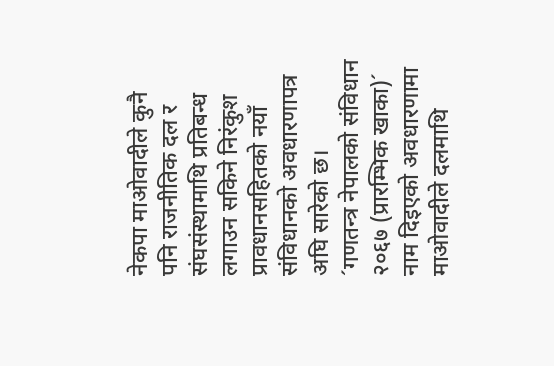नेकपा माओवादीले कुनै पनि राजनीतिक दल र संघसंस्थामाथि प्रतिबन्ध लगाउन सकिने निरंकुश प्रावधानसहितको नयाँ संविधानको अवधारणापत्र अघि सारेको छ।
´गणतन्त्र नेपालको संविधान २०६७ (प्रारम्भिक खाका)´ नाम दिइएको अवधारणामा माओवादीले दलमाथि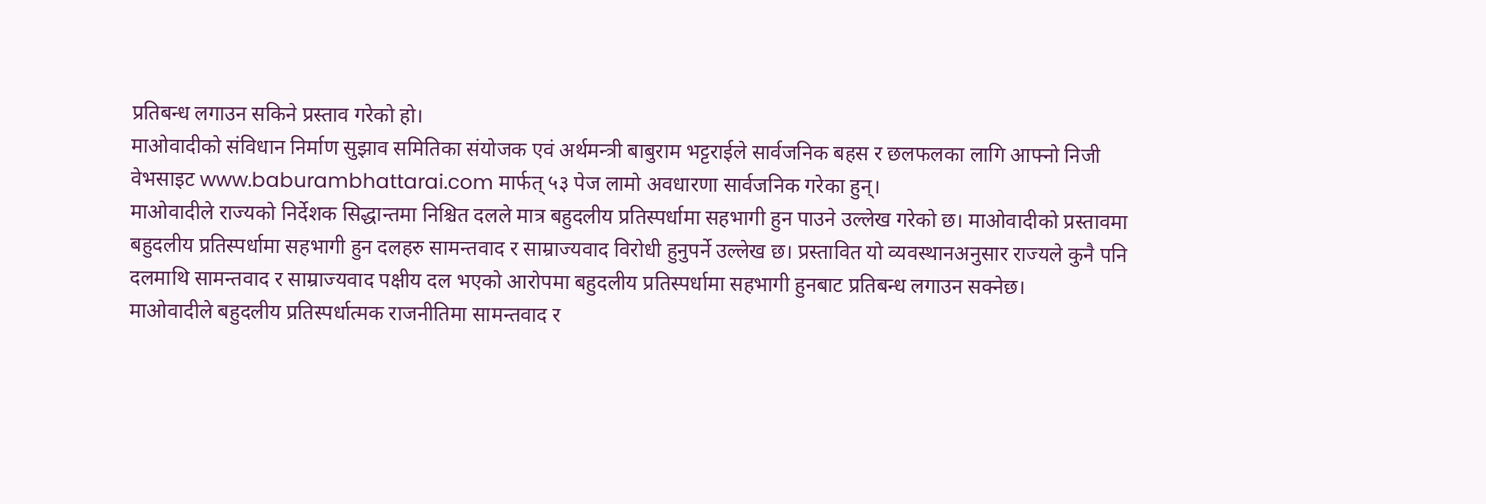प्रतिबन्ध लगाउन सकिने प्रस्ताव गरेको हो।
माओवादीको संविधान निर्माण सुझाव समितिका संयोजक एवं अर्थमन्त्री बाबुराम भट्टराईले सार्वजनिक बहस र छलफलका लागि आफ्नो निजी वेभसाइट www.baburambhattarai.com मार्फत् ५३ पेज लामो अवधारणा सार्वजनिक गरेका हुन्।
माओवादीले राज्यको निर्देशक सिद्धान्तमा निश्चित दलले मात्र बहुदलीय प्रतिस्पर्धामा सहभागी हुन पाउने उल्लेख गरेको छ। माओवादीको प्रस्तावमा बहुदलीय प्रतिस्पर्धामा सहभागी हुन दलहरु सामन्तवाद र साम्राज्यवाद विरोधी हुनुपर्ने उल्लेख छ। प्रस्तावित यो व्यवस्थानअनुसार राज्यले कुनै पनि दलमाथि सामन्तवाद र साम्राज्यवाद पक्षीय दल भएको आरोपमा बहुदलीय प्रतिस्पर्धामा सहभागी हुनबाट प्रतिबन्ध लगाउन सक्नेछ।
माओवादीले बहुदलीय प्रतिस्पर्धात्मक राजनीतिमा सामन्तवाद र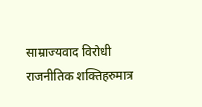साम्राज्यवाद विरोधी राजनीतिक शक्तिहरुमात्र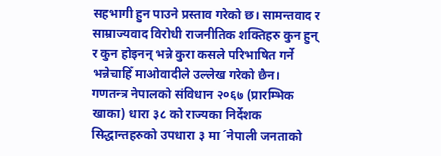सहभागी हुन पाउने प्रस्ताव गरेको छ। सामन्तवाद र साम्राज्यवाद विरोधी राजनीतिक शक्तिहरु कुन हुन् र कुन होइनन् भन्ने कुरा कसले परिभाषित गर्ने भन्नेचाहिँ माओवादीले उल्लेख गरेको छैन।
गणतन्त्र नेपालको संविधान २०६७ (प्रारम्भिक खाका) धारा ३८ को राज्यका निर्देशक सिद्धान्तहरुको उपधारा ३ मा ´नेपाली जनताको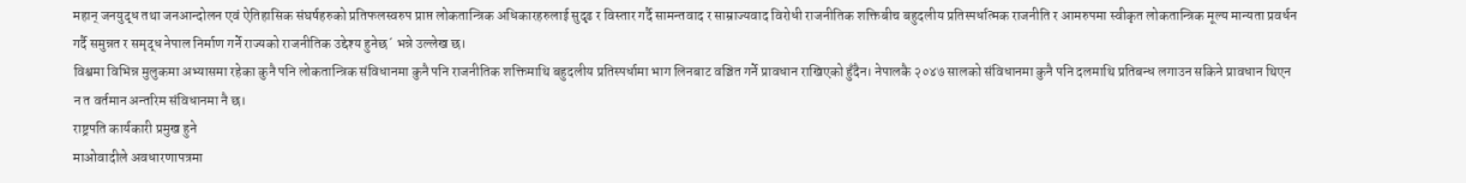महान् जनयुद्ध तथा जनआन्दोलन एवं ऐतिहासिक संघर्षहरुको प्रतिफलस्वरुप प्राप्त लोकतान्त्रिक अधिकारहरुलाई सुदृढ र विस्तार गर्दै सामन्तवाद र साम्राज्यवाद विरोधी राजनीतिक शक्तिबीच बहुदलीय प्रतिस्पर्धात्मक राजनीति र आमरुपमा स्वीकृत लोकतान्त्रिक मूल्य मान्यता प्रवर्धन गर्दै समुन्नत र समृद्ध नेपाल निर्माण गर्ने राज्यको राजनीतिक उद्देश्य हुनेछ´ भन्ने उल्लेख छ।
विश्वमा विभिन्न मुलुकमा अभ्यासमा रहेका कुनै पनि लोकतान्त्रिक संविधानमा कुनै पनि राजनीतिक शक्तिमाथि बहुदलीय प्रतिस्पर्धामा भाग लिनबाट वञ्चित गर्ने प्रावधान राखिएको हुँदैन। नेपालकै २०४७ सालको संविधानमा कुनै पनि दलमाथि प्रतिबन्ध लगाउन सकिने प्रावधान थिएन न त वर्तमान अन्तरिम संविधानमा नै छ।
राष्ट्रपति कार्यकारी प्रमुख हुने
माओवादीले अवधारणापत्रमा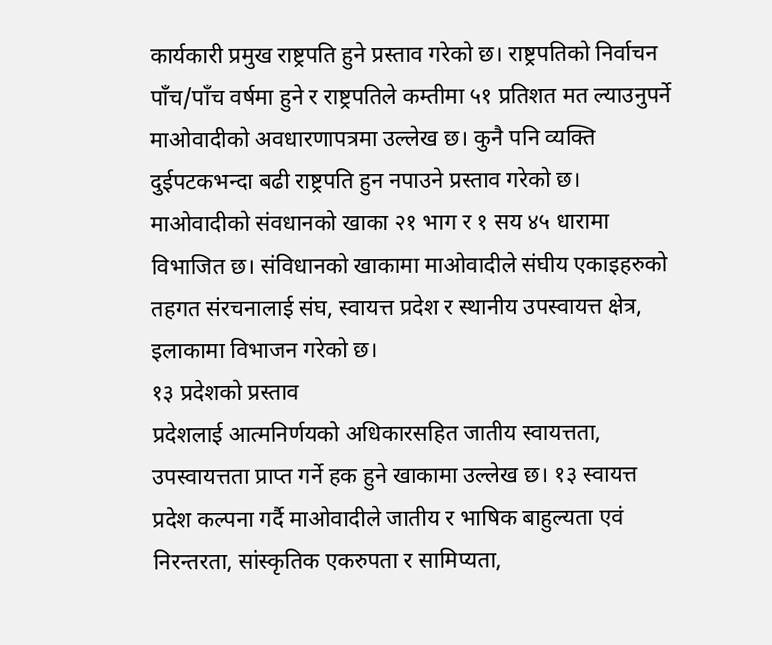कार्यकारी प्रमुख राष्ट्रपति हुने प्रस्ताव गरेको छ। राष्ट्रपतिको निर्वाचन पाँच/पाँच वर्षमा हुने र राष्ट्रपतिले कम्तीमा ५१ प्रतिशत मत ल्याउनुपर्ने माओवादीको अवधारणापत्रमा उल्लेख छ। कुनै पनि व्यक्ति दुईपटकभन्दा बढी राष्ट्रपति हुन नपाउने प्रस्ताव गरेको छ।
माओवादीको संवधानको खाका २१ भाग र १ सय ४५ धारामा विभाजित छ। संविधानको खाकामा माओवादीले संघीय एकाइहरुको तहगत संरचनालाई संघ, स्वायत्त प्रदेश र स्थानीय उपस्वायत्त क्षेत्र, इलाकामा विभाजन गरेको छ।
१३ प्रदेशको प्रस्ताव
प्रदेशलाई आत्मनिर्णयको अधिकारसहित जातीय स्वायत्तता, उपस्वायत्तता प्राप्त गर्ने हक हुने खाकामा उल्लेख छ। १३ स्वायत्त प्रदेश कल्पना गर्दै माओवादीले जातीय र भाषिक बाहुल्यता एवं निरन्तरता, सांस्कृतिक एकरुपता र सामिप्यता,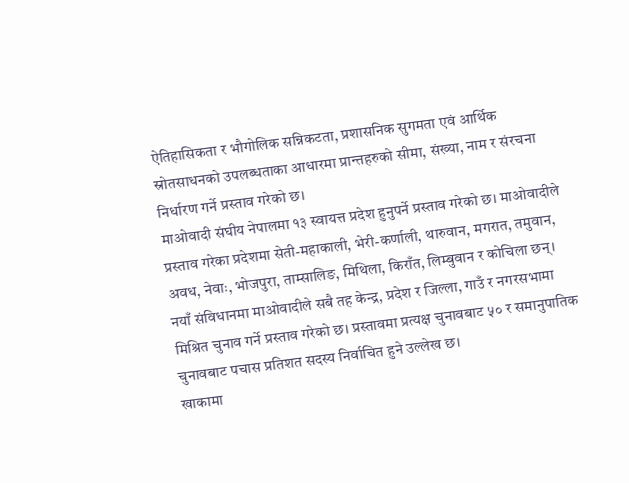ऐतिहासिकता र भौगोलिक सन्निकटता, प्रशासनिक सुगमता एवं आर्थिक स्रोतसाधनको उपलब्धताका आधारमा प्रान्तहरुको सीमा, संख्या, नाम र संरचना निर्धारण गर्ने प्रस्ताव गरेको छ।
माओवादी संघीय नेपालमा १३ स्वायत्त प्रदेश हुनुपर्ने प्रस्ताव गरेको छ। माओवादीले प्रस्ताव गरेका प्रदेशमा सेती-महाकाली, भेरी-कर्णाली, थारुवान, मगरात, तमुवान, अवध, नेवाः, भोजपुरा, ताम्सालिङ, मिथिला, किराँत, लिम्बुवान र कोचिला छन्।
नयाँ संविधानमा माओवादीले सबै तह केन्द्र, प्रदेश र जिल्ला, गाउँ र नगरसभामा मिश्रित चुनाव गर्ने प्रस्ताव गरेको छ। प्रस्तावमा प्रत्यक्ष चुनावबाट ५० र समानुपातिक चुनावबाट पचास प्रतिशत सदस्य निर्वाचित हुने उल्लेख छ।
खाकामा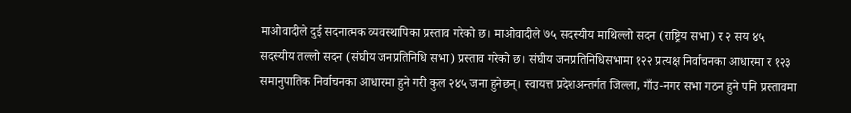माओवादीले दुई सदनात्मक व्यवस्थापिका प्रस्ताव गरेको छ। माओवादीले ७५ सदस्यीय माथिल्लो सदन (राष्ट्रिय सभा) र २ सय ४५ सदस्यीय तल्लो सदन (संघीय जनप्रतिनिधि सभा) प्रस्ताव गरेको छ। संघीय जनप्रतिनिधिसभामा १२२ प्रत्यक्ष निर्वाचनका आधारमा र १२३ समानुपातिक निर्वाचनका आधारमा हुने गरी कुल २४५ जना हुनेछन्। स्वायत्त प्रदेशअन्तर्गत जिल्ला, गाँउ-नगर सभा गठन हुने पनि प्रस्तावमा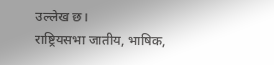उल्लेख छ।
राष्ट्रियसभा जातीय, भाषिक,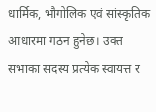धार्मिक, भौगोलिक एवं सांस्कृतिक आधारमा गठन हुनेछ। उक्त सभाका सदस्य प्रत्येक स्वायत्त र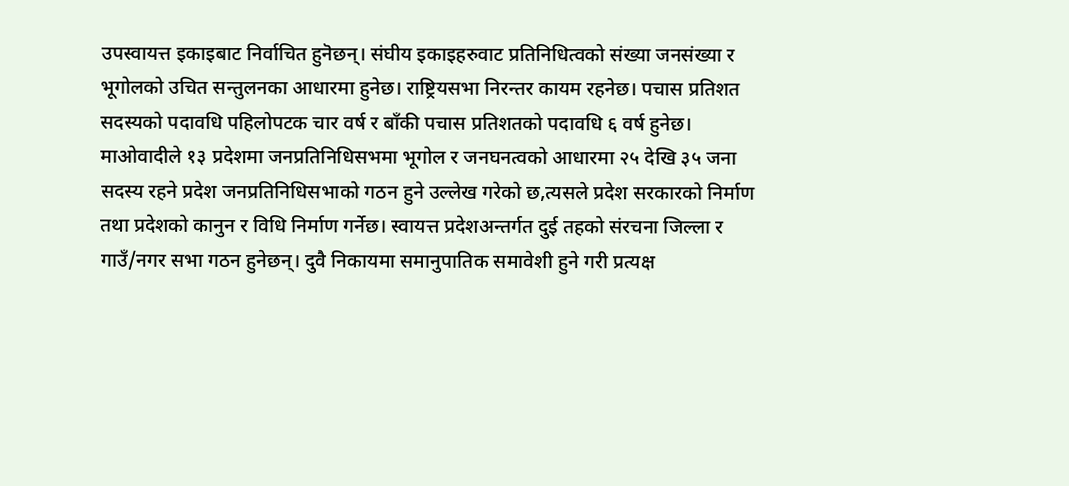उपस्वायत्त इकाइबाट निर्वाचित हुनॆछन्। संघीय इकाइहरुवाट प्रतिनिधित्वको संख्या जनसंख्या र भूगोलको उचित सन्तुलनका आधारमा हुनेछ। राष्ट्रियसभा निरन्तर कायम रहनेछ। पचास प्रतिशत सदस्यको पदावधि पहिलोपटक चार वर्ष र बाँकी पचास प्रतिशतको पदावधि ६ वर्ष हुनेछ।
माओवादीले १३ प्रदेशमा जनप्रतिनिधिसभमा भूगोल र जनघनत्वको आधारमा २५ देखि ३५ जना सदस्य रहने प्रदेश जनप्रतिनिधिसभाको गठन हुने उल्लेख गरेको छ,त्यसले प्रदेश सरकारको निर्माण तथा प्रदेशको कानुन र विधि निर्माण गर्नेछ। स्वायत्त प्रदेशअन्तर्गत दुई तहको संरचना जिल्ला र गाउँ/नगर सभा गठन हुनेछन्। दुवै निकायमा समानुपातिक समावेशी हुने गरी प्रत्यक्ष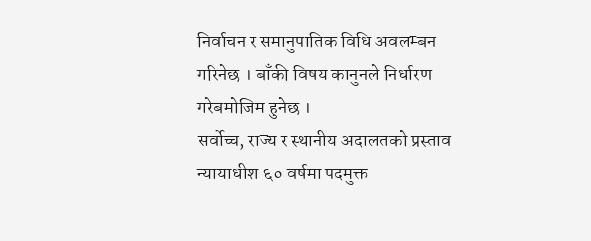निर्वाचन र समानुपातिक विधि अवलम्बन गरिनेछ । बाँकी विषय कानुनले निर्धारण गरेबमोजिम हुनेछ ।
सर्वोच्च, राज्य र स्थानीय अदालतको प्रस्ताव न्यायाधीश ६० वर्षमा पदमुक्त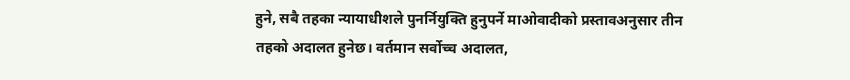हुने, सबै तहका न्यायाधीशले पुनर्नियुक्ति हुनुपर्ने माओवादीको प्रस्तावअनुसार तीन तहको अदालत हुनेछ। वर्तमान सर्वोच्च अदालत,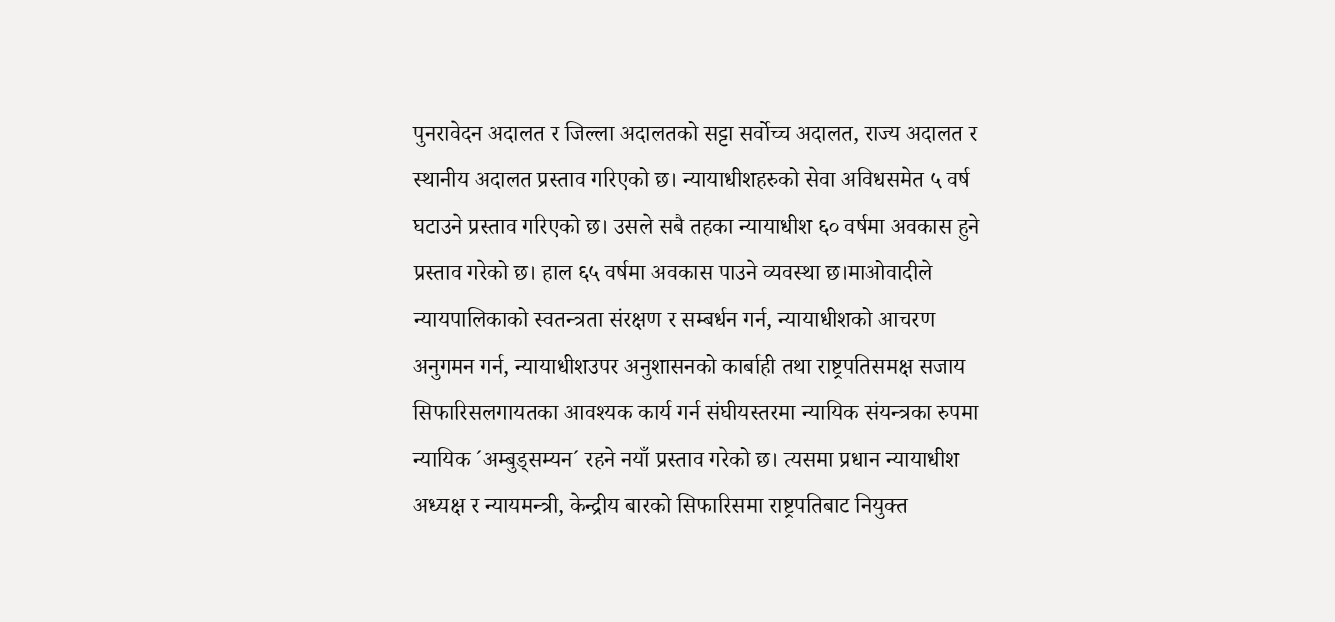पुनरावेदन अदालत र जिल्ला अदालतको सट्टा सर्वोच्च अदालत, राज्य अदालत र स्थानीय अदालत प्रस्ताव गरिएको छ। न्यायाधीशहरुको सेवा अविधसमेत ५ वर्ष घटाउने प्रस्ताव गरिएको छ। उसले सबै तहका न्यायाधीश ६० वर्षमा अवकास हुने प्रस्ताव गरेको छ। हाल ६५ वर्षमा अवकास पाउने व्यवस्था छ।माओवादीले न्यायपालिकाको स्वतन्त्रता संरक्षण र सम्बर्धन गर्न, न्यायाधीशको आचरण अनुगमन गर्न, न्यायाधीशउपर अनुशासनको कार्बाही तथा राष्ट्रपतिसमक्ष सजाय सिफारिसलगायतका आवश्यक कार्य गर्न संघीयस्तरमा न्यायिक संयन्त्रका रुपमा न्यायिक ´अम्बुड्सम्यन´ रहने नयाँ प्रस्ताव गरेको छ। त्यसमा प्रधान न्यायाधीश अध्यक्ष र न्यायमन्त्री, केन्द्रीय बारको सिफारिसमा राष्ट्रपतिबाट नियुक्त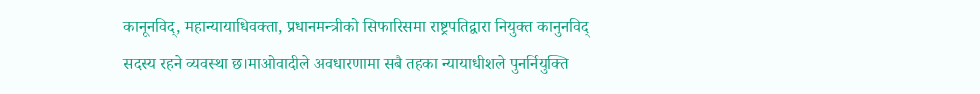कानूनविद्, महान्यायाधिवक्ता, प्रधानमन्त्रीको सिफारिसमा राष्ट्रपतिद्वारा नियुक्त कानुनविद् सदस्य रहने व्यवस्था छ।माओवादीले अवधारणामा सबै तहका न्यायाधीशले पुनर्नियुक्ति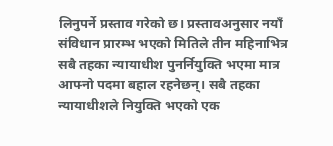लिनुपर्ने प्रस्ताव गरेको छ। प्रस्तावअनुसार नयाँ संविधान प्रारम्भ भएको मितिले तीन महिनाभित्र सबै तहका न्यायाधीश पुनर्नियुक्ति भएमा मात्र आफ्नो पदमा बहाल रहनेछन्। सबै तहका न्यायाधीशले नियुक्ति भएको एक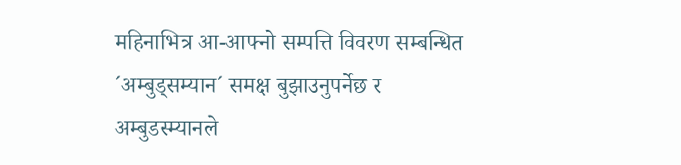महिनाभित्र आ-आफ्नो सम्पत्ति विवरण सम्बन्धित ´अम्बुड्सम्यान´ समक्ष बुझाउनुपर्नेछ र अम्बुडस्म्यानले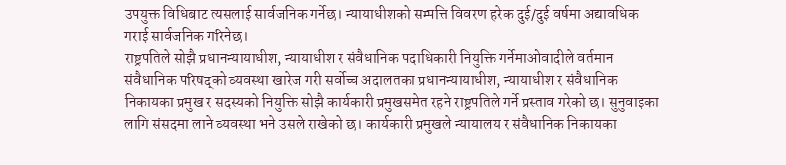उपयुक्त विधिबाट त्यसलाई सार्वजनिक गर्नेछ। न्यायाधीशको सम्पत्ति विवरण हरेक दुई/दुई वर्षमा अद्यावधिक गराई सार्वजनिक गरिनेछ।
राष्ट्रपतिले सोझै प्रधानन्यायाधीश, न्यायाधीश र संवैधानिक पदाधिकारी नियुक्ति गर्नेमाओवादीले वर्तमान संवैधानिक परिषद्को व्यवस्था खारेज गरी सर्वोच्च अदालतका प्रधानन्यायाधीश, न्यायाधीश र संवैधानिक निकायका प्रमुख र सदस्यको नियुक्ति सोझै कार्यकारी प्रमुखसमेत रहने राष्ट्रपतिले गर्ने प्रस्ताव गरेको छ। सुनुवाइका लागि संसदमा लाने व्यवस्था भने उसले राखेको छ। कार्यकारी प्रमुखले न्यायालय र संवैधानिक निकायका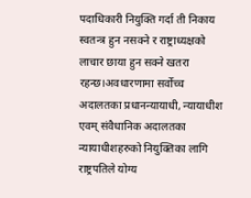पदाधिकारी नियुक्ति गर्दा ती निकाय स्वतन्त्र हुन नसक्ने र राष्ट्राध्यक्षको लाचार छाया हुन सक्ने खतरा रहन्छ।अवधारणामा सर्वोच्च अदालतका प्रधानन्यायाधी, न्यायाधीश एवम् संवैधानिक अदालतका न्यायाधीशहरुको नियुक्तिका लागि राष्ट्रपतिले योग्य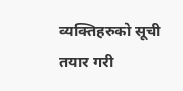व्यक्तिहरुको सूची तयार गरी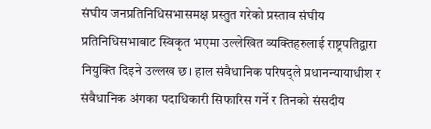संघीय जनप्रतिनिधिसभासमक्ष प्रस्तुत गरेको प्रस्ताव संघीय प्रतिनिधिसभाबाट स्विकृत भएमा उल्लेखित व्यक्तिहरुलाई राष्ट्रपतिद्वारा नियुक्ति दिइने उल्लख छ। हाल संवैधानिक परिषद्ले प्रधानन्यायाधीश र संवैधानिक अंगका पदाधिकारी सिफारिस गर्ने र तिनको संसदीय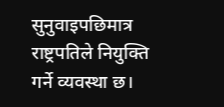सुनुवाइपछिमात्र राष्ट्रपतिले नियुक्ति गर्ने व्यवस्था छ।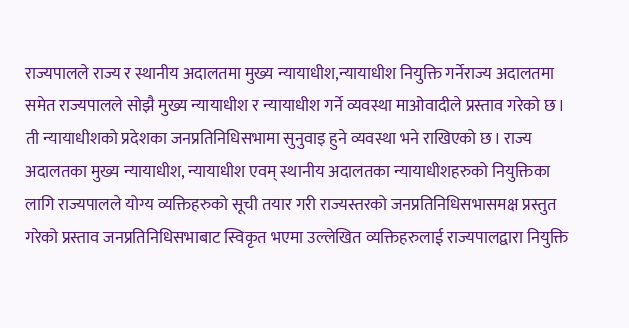राज्यपालले राज्य र स्थानीय अदालतमा मुख्य न्यायाधीश,न्यायाधीश नियुक्ति गर्नेराज्य अदालतमा समेत राज्यपालले सोझै मुख्य न्यायाधीश र न्यायाधीश गर्ने व्यवस्था माओवादीले प्रस्ताव गरेको छ। ती न्यायाधीशको प्रदेशका जनप्रतिनिधिसभामा सुनुवाइ हुने व्यवस्था भने राखिएको छ। राज्य
अदालतका मुख्य न्यायाधीश, न्यायाधीश एवम् स्थानीय अदालतका न्यायाधीशहरुको नियुक्तिका लागि राज्यपालले योग्य व्यक्तिहरुको सूची तयार गरी राज्यस्तरको जनप्रतिनिधिसभासमक्ष प्रस्तुत गरेको प्रस्ताव जनप्रतिनिधिसभाबाट स्विकृत भएमा उल्लेखित व्यक्तिहरुलाई राज्यपालद्वारा नियुक्ति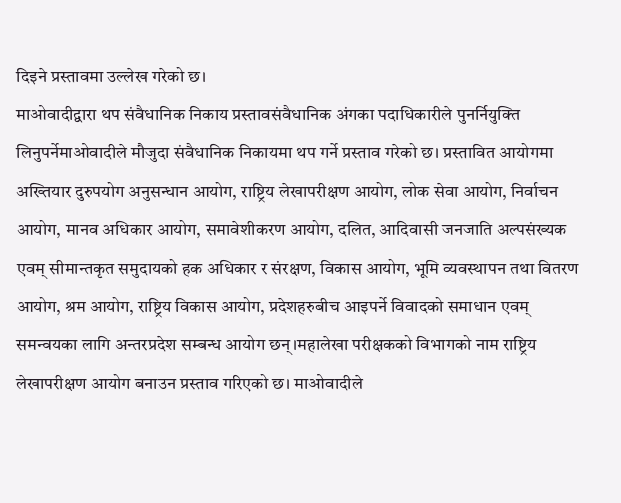दिइने प्रस्तावमा उल्लेख गरेको छ।
माओवादीद्वारा थप संवैधानिक निकाय प्रस्तावसंवैधानिक अंगका पदाधिकारीले पुनर्नियुक्ति लिनुपर्नेमाओवादीले मौजुदा संवैधानिक निकायमा थप गर्ने प्रस्ताव गरेको छ। प्रस्तावित आयोगमा अख्तियार दुरुपयोग अनुसन्धान आयोग, राष्ट्रिय लेखापरीक्षण आयोग, लोक सेवा आयोग, निर्वाचन आयोग, मानव अधिकार आयोग, समावेशीकरण आयोग, दलित, आदिवासी जनजाति अल्पसंख्यक एवम् सीमान्तकृत समुदायको हक अधिकार र संरक्षण, विकास आयोग, भूमि व्यवस्थापन तथा वितरण आयोग, श्रम आयोग, राष्ट्रिय विकास आयोग, प्रदेशहरुबीच आइपर्ने विवादको समाधान एवम् समन्वयका लागि अन्तरप्रदेश सम्बन्ध आयोग छन्।महालेखा परीक्षकको विभागको नाम राष्ट्रिय लेखापरीक्षण आयोग बनाउन प्रस्ताव गरिएको छ। माओवादीले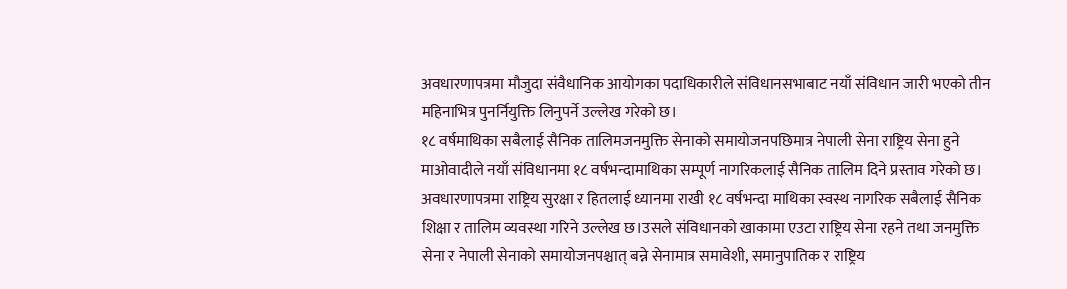अवधारणापत्रमा मौजुदा संवैधानिक आयोगका पदाधिकारीले संविधानसभाबाट नयाँ संविधान जारी भएको तीन महिनाभित्र पुनर्नियुक्ति लिनुपर्ने उल्लेख गरेको छ।
१८ वर्षमाथिका सबैलाई सैनिक तालिमजनमुक्ति सेनाको समायोजनपछिमात्र नेपाली सेना राष्ट्रिय सेना हुने
माओवादीले नयाँ संविधानमा १८ वर्षभन्दामाथिका सम्पूर्ण नागरिकलाई सैनिक तालिम दिने प्रस्ताव गरेको छ। अवधारणापत्रमा राष्ट्रिय सुरक्षा र हितलाई ध्यानमा राखी १८ वर्षभन्दा माथिका स्वस्थ नागरिक सबैलाई सैनिक शिक्षा र तालिम व्यवस्था गरिने उल्लेख छ।उसले संविधानको खाकामा एउटा राष्ट्रिय सेना रहने तथा जनमुक्ति सेना र नेपाली सेनाको समायोजनपश्चात् बन्ने सेनामात्र समावेशी, समानुपातिक र राष्ट्रिय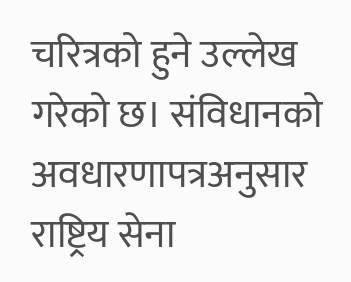चरित्रको हुने उल्लेख गरेको छ। संविधानको अवधारणापत्रअनुसार राष्ट्रिय सेना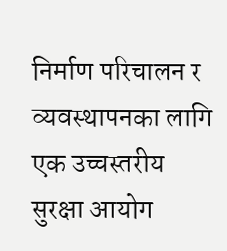निर्माण परिचालन र व्यवस्थापनका लागि एक उच्चस्तरीय सुरक्षा आयोग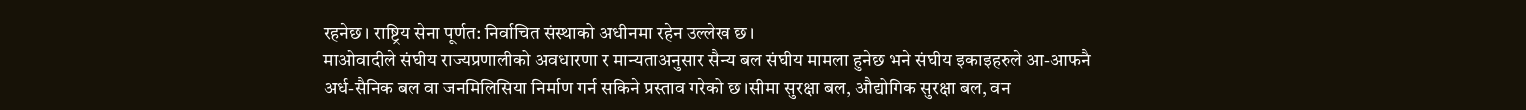रहनेछ। राष्ट्रिय सेना पूर्णत: निर्वाचित संस्थाको अधीनमा रहेन उल्लेख छ।
माओवादीले संघीय राज्यप्रणालीको अवधारणा र मान्यताअनुसार सैन्य बल संघीय मामला हुनेछ भने संघीय इकाइहरुले आ-आफनै अर्ध-सैनिक बल वा जनमिलिसिया निर्माण गर्न सकिने प्रस्ताव गरेको छ।सीमा सुरक्षा बल, औद्योगिक सुरक्षा बल, वन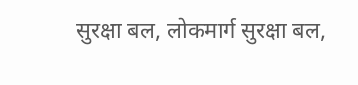सुरक्षा बल, लोकमार्ग सुरक्षा बल,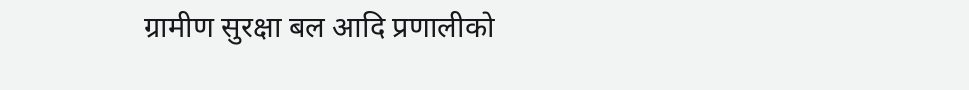ग्रामीण सुरक्षा बल आदि प्रणालीको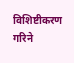विशिष्टीकरण गरिने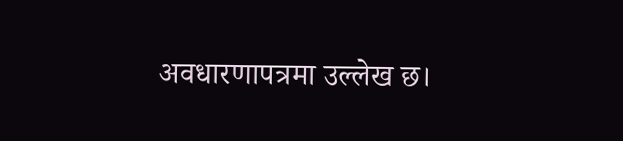अवधारणापत्रमा उल्लेख छ।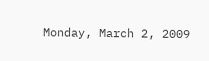Monday, March 2, 2009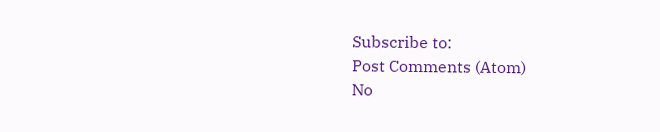Subscribe to:
Post Comments (Atom)
No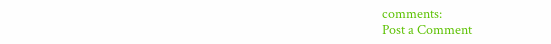comments:
Post a Comment